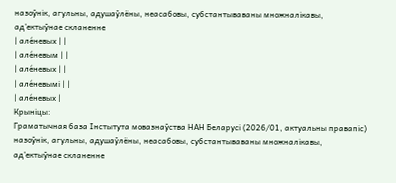назоўнік, агульны, адушаўлёны, неасабовы, субстантываваны множналікавы, ад’ектыўнае скланенне
| але́невых | |
| але́невым | |
| але́невых | |
| але́невымі | |
| але́невых |
Крыніцы:
Граматычная база Інстытута мовазнаўства НАН Беларусі (2026/01, актуальны правапіс)
назоўнік, агульны, адушаўлёны, неасабовы, субстантываваны множналікавы, ад’ектыўнае скланенне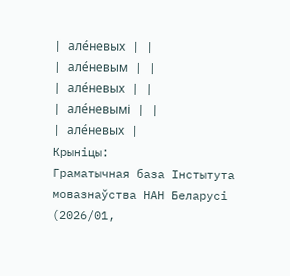| але́невых | |
| але́невым | |
| але́невых | |
| але́невымі | |
| але́невых |
Крыніцы:
Граматычная база Інстытута мовазнаўства НАН Беларусі (2026/01,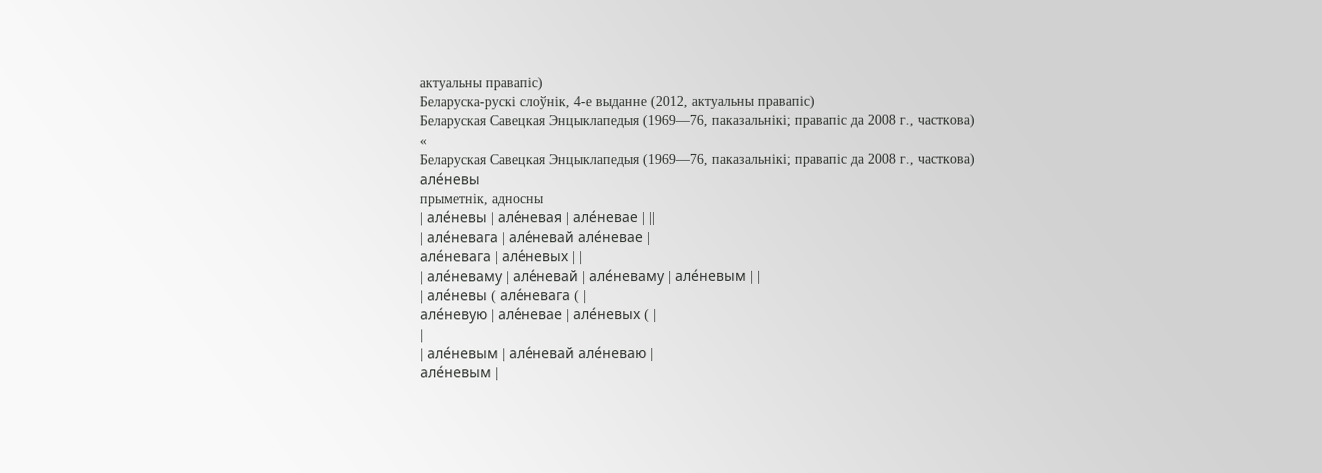актуальны правапіс)
Беларуска-рускі слоўнік, 4-е выданне (2012, актуальны правапіс)
Беларуская Савецкая Энцыклапедыя (1969—76, паказальнікі; правапіс да 2008 г., часткова)
«
Беларуская Савецкая Энцыклапедыя (1969—76, паказальнікі; правапіс да 2008 г., часткова)
але́невы
прыметнік, адносны
| але́невы | але́невая | але́невае | ||
| але́невага | але́невай але́невае |
але́невага | але́невых | |
| але́неваму | але́невай | але́неваму | але́невым | |
| але́невы ( але́невага ( |
але́невую | але́невае | але́невых ( |
|
| але́невым | але́невай але́неваю |
але́невым |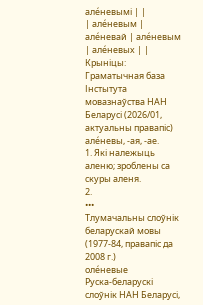але́невымі | |
| але́невым | але́невай | але́невым | але́невых | |
Крыніцы:
Граматычная база Інстытута мовазнаўства НАН Беларусі (2026/01, актуальны правапіс)
але́невы, ‑ая, ‑ае.
1. Які належыць аленю; зроблены са скуры аленя.
2.
•••
Тлумачальны слоўнік беларускай мовы (1977-84, правапіс да 2008 г.)
оле́невые
Руска-беларускі слоўнік НАН Беларусі,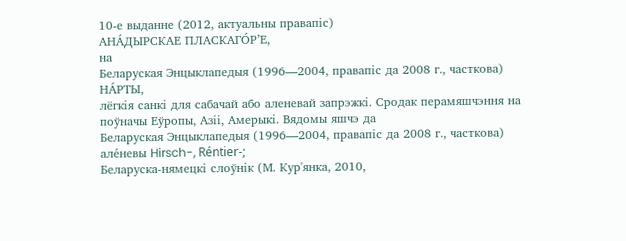10-е выданне (2012, актуальны правапіс)
АНА́ДЫРСКАЕ ПЛАСКАГО́Р’Е,
на
Беларуская Энцыклапедыя (1996—2004, правапіс да 2008 г., часткова)
НА́РТЫ,
лёгкія санкі для сабачай або аленевай запрэжкі. Сродак перамяшчэння на поўначы Еўропы, Азіі, Амерыкі. Вядомы яшчэ да
Беларуская Энцыклапедыя (1996—2004, правапіс да 2008 г., часткова)
але́невы Hirsch-, Réntier-;
Беларуска-нямецкі слоўнік (М. Кур'янка, 2010,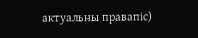актуальны правапіс)